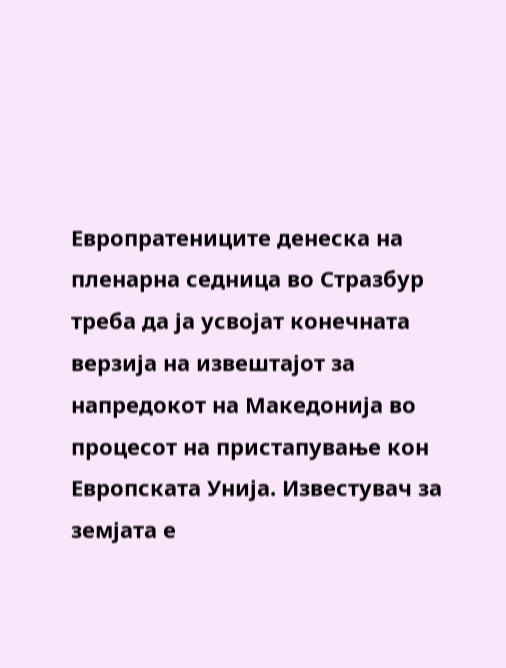Европратениците денеска на пленарна седница во Стразбур треба да ја усвојат конечната верзија на извештајот за напредокот на Македонија во процесот на пристапување кон Европската Унија. Известувач за земјата е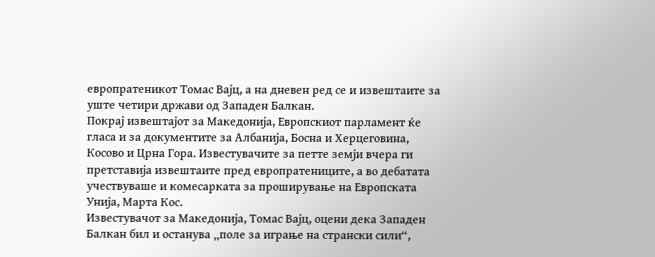европратеникот Томас Вајц, а на дневен ред се и извештаите за уште четири држави од Западен Балкан.
Покрај извештајот за Македонија, Европскиот парламент ќе гласа и за документите за Албанија, Босна и Херцеговина, Косово и Црна Гора. Известувачите за петте земји вчера ги претставија извештаите пред европратениците, а во дебатата учествуваше и комесарката за проширување на Европската Унија, Марта Кос.
Известувачот за Македонија, Томас Вајц, оцени дека Западен Балкан бил и останува „поле за играње на странски сили“,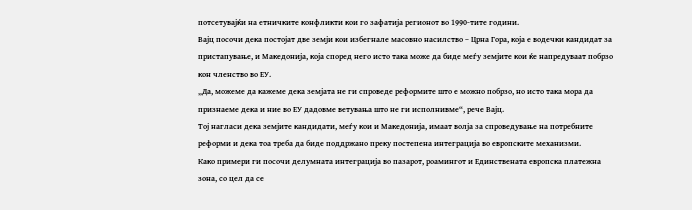потсетувајќи на етничките конфликти кои го зафатија регионот во 1990-тите години.
Вајц посочи дека постојат две земји кои избегнале масовно насилство – Црна Гора, која е водечки кандидат за пристапување, и Македонија, која според него исто така може да биде меѓу земјите кои ќе напредуваат побрзо кон членство во ЕУ.
„Да, можеме да кажеме дека земјата не ги спроведе реформите што е можно побрзо, но исто така мора да признаеме дека и ние во ЕУ дадовме ветувања што не ги исполнивме“, рече Вајц.
Тој нагласи дека земјите кандидати, меѓу кои и Македонија, имаат волја за спроведување на потребните реформи и дека тоа треба да биде поддржано преку постепена интеграција во европските механизми.
Како примери ги посочи делумната интеграција во пазарот, роамингот и Единствената европска платежна зона, со цел да се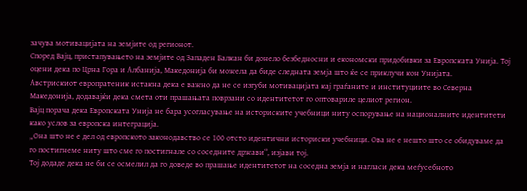зачува мотивацијата на земјите од регионот.
Според Вајц, пристапувањето на земјите од Западен Балкан би донело безбедносни и економски придобивки за Европската Унија. Тој оцени дека по Црна Гора и Албанија, Македонија би можела да биде следната земја што ќе се приклучи кон Унијата.
Австрискиот европратеник истакна дека е важно да не се изгуби мотивацијата кај граѓаните и институциите во Северна Македонија, додавајќи дека смета оти прашањата поврзани со идентитетот го оптовариле целиот регион.
Вајц порача дека Европската Унија не бара усогласување на историските учебници ниту оспорување на националните идентитети како услов за европска интеграција.
„Она што не е дел од европското законодавство се 100 отсто идентични историски учебници. Ова не е нешто што се обидуваме да го постигнеме ниту што сме го постигнале со соседните држави“, изјави тој.
Тој додаде дека не би се осмелил да го доведе во прашање идентитетот на соседна земја и нагласи дека меѓусебното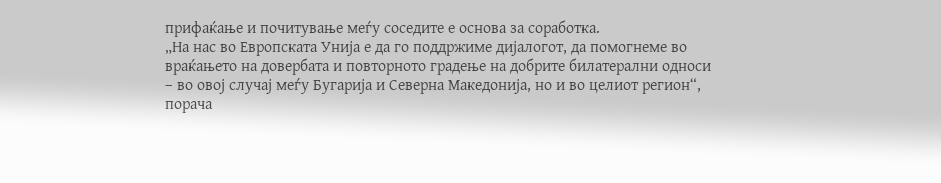прифаќање и почитување меѓу соседите е основа за соработка.
„На нас во Европската Унија е да го поддржиме дијалогот, да помогнеме во враќањето на довербата и повторното градење на добрите билатерални односи – во овој случај меѓу Бугарија и Северна Македонија, но и во целиот регион“, порача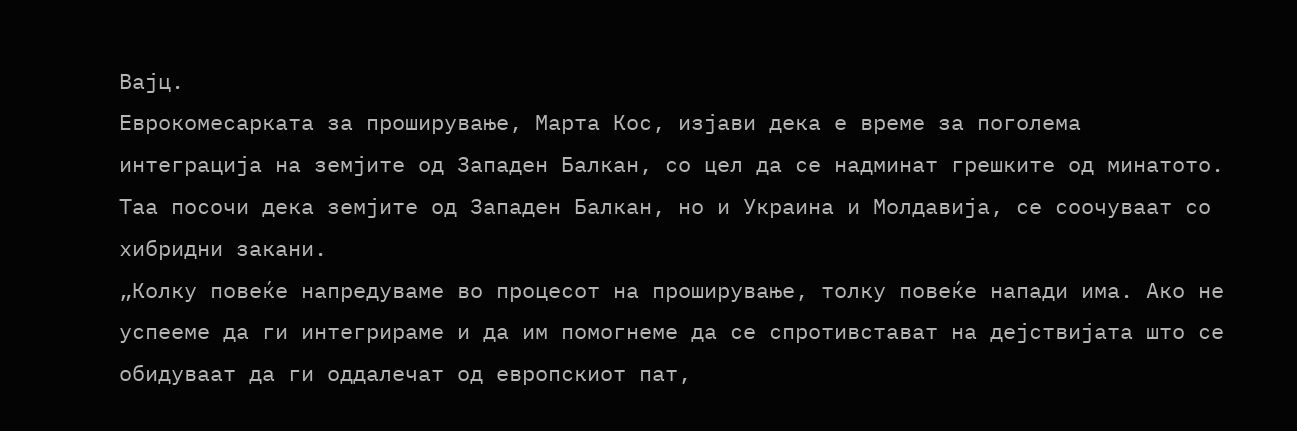Вајц.
Еврокомесарката за проширување, Марта Кос, изјави дека е време за поголема интеграција на земјите од Западен Балкан, со цел да се надминат грешките од минатото.
Таа посочи дека земјите од Западен Балкан, но и Украина и Молдавија, се соочуваат со хибридни закани.
„Колку повеќе напредуваме во процесот на проширување, толку повеќе напади има. Ако не успееме да ги интегрираме и да им помогнеме да се спротивстават на дејствијата што се обидуваат да ги оддалечат од европскиот пат,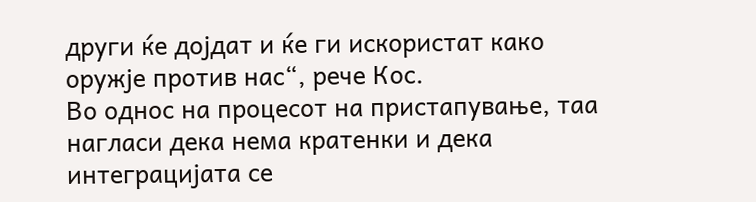други ќе дојдат и ќе ги искористат како оружје против нас“, рече Кос.
Во однос на процесот на пристапување, таа нагласи дека нема кратенки и дека интеграцијата се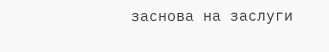заснова на заслуги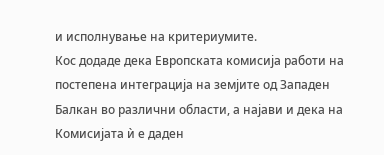и исполнување на критериумите.
Кос додаде дека Европската комисија работи на постепена интеграција на земјите од Западен Балкан во различни области, а најави и дека на Комисијата ѝ е даден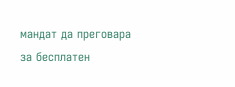мандат да преговара за бесплатен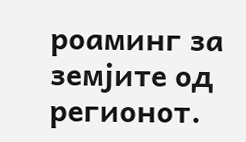роаминг за земјите од регионот.